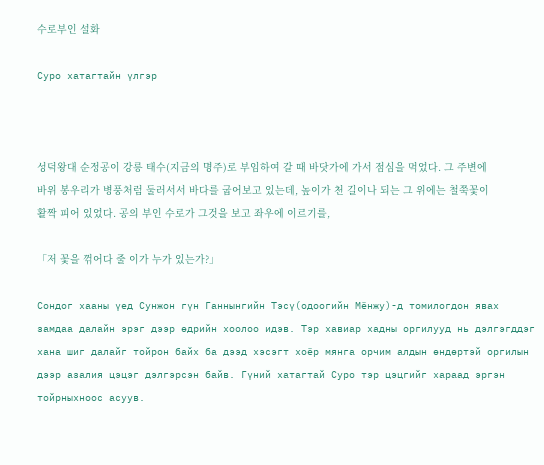수로부인 설화

Суро хатагтайн үлгэр



성덕왕대 순정공이 강릉 태수(지금의 명주)로 부임하여 갈 때 바닷가에 가서 점심을 먹었다. 그 주변에 바위 봉우리가 병풍처럼 둘러서서 바다를 굽어보고 있는데, 높이가 천 길이나 되는 그 위에는 철쭉꽃이 활짝 피어 있었다. 공의 부인 수로가 그것을 보고 좌우에 이르기를,

「저 꽃을 꺾어다 줄 이가 누가 있는가?」

Сондог хааны үед Сунжон гүн Ганнынгийн Тэсү(одоогийн Мёнжу)-д томилогдон явах замдаа далайн эрэг дээр өдрийн хоолоо идэв. Тэр хавиар хадны оргилууд нь дэлгэгддэг хана шиг далайг тойрон байх ба дээд хэсэгт хоёр мянга орчим алдын өндөртэй оргилын дээр азалия цэцэг дэлгэрсэн байв. Гүний хатагтай Суро тэр цэцгийг хараад эргэн тойрныхноос асуув.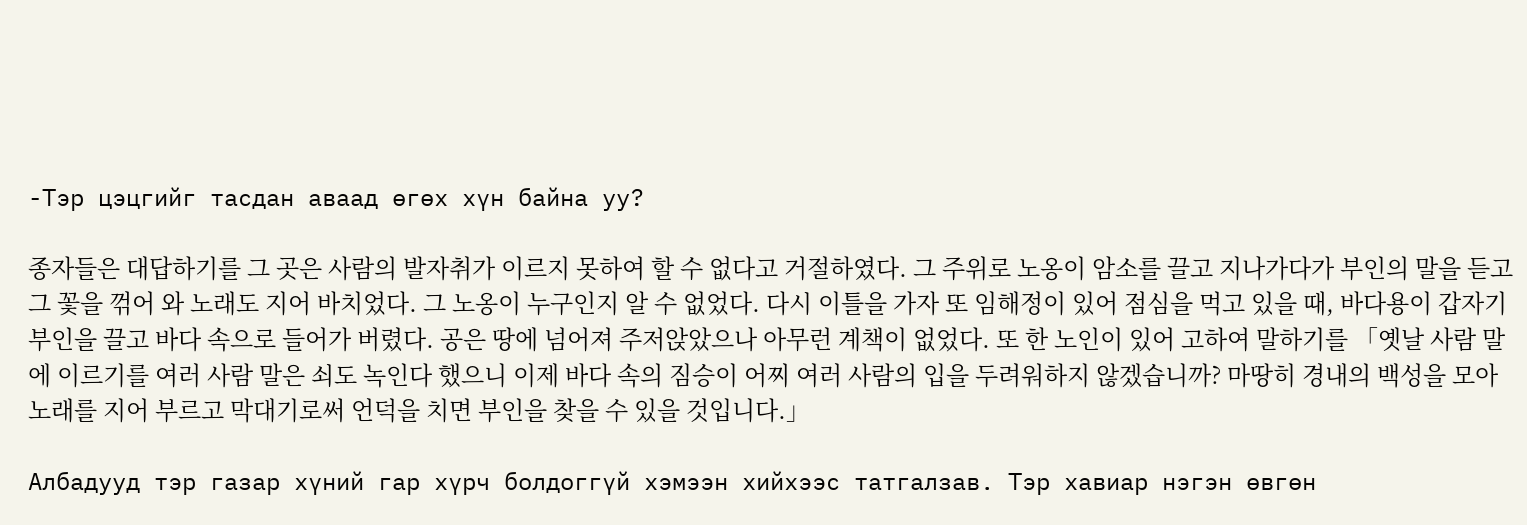-Тэр цэцгийг тасдан аваад өгөх хүн байна уу?

종자들은 대답하기를 그 곳은 사람의 발자취가 이르지 못하여 할 수 없다고 거절하였다. 그 주위로 노옹이 암소를 끌고 지나가다가 부인의 말을 듣고 그 꽃을 꺾어 와 노래도 지어 바치었다. 그 노옹이 누구인지 알 수 없었다. 다시 이틀을 가자 또 임해정이 있어 점심을 먹고 있을 때, 바다용이 갑자기 부인을 끌고 바다 속으로 들어가 버렸다. 공은 땅에 넘어져 주저앉았으나 아무런 계책이 없었다. 또 한 노인이 있어 고하여 말하기를 「옛날 사람 말에 이르기를 여러 사람 말은 쇠도 녹인다 했으니 이제 바다 속의 짐승이 어찌 여러 사람의 입을 두려워하지 않겠습니까? 마땅히 경내의 백성을 모아 노래를 지어 부르고 막대기로써 언덕을 치면 부인을 찾을 수 있을 것입니다.」

Албадууд тэр газар хүний гар хүрч болдоггүй хэмээн хийхээс татгалзав. Тэр хавиар нэгэн өвгөн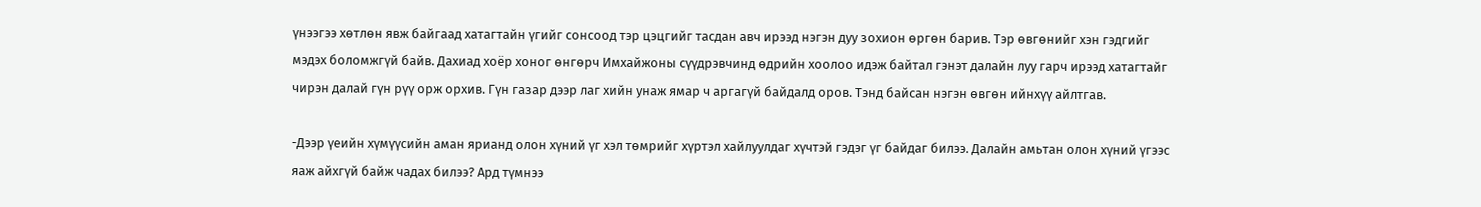үнээгээ хөтлөн явж байгаад хатагтайн үгийг сонсоод тэр цэцгийг тасдан авч ирээд нэгэн дуу зохион өргөн барив. Тэр өвгөнийг хэн гэдгийг мэдэх боломжгүй байв. Дахиад хоёр хоног өнгөрч Имхайжоны сүүдрэвчинд өдрийн хоолоо идэж байтал гэнэт далайн луу гарч ирээд хатагтайг чирэн далай гүн рүү орж орхив. Гүн газар дээр лаг хийн унаж ямар ч аргагүй байдалд оров. Тэнд байсан нэгэн өвгөн ийнхүү айлтгав.

-Дээр үеийн хүмүүсийн аман ярианд олон хүний үг хэл төмрийг хүртэл хайлуулдаг хүчтэй гэдэг үг байдаг билээ. Далайн амьтан олон хүний үгээс яаж айхгүй байж чадах билээ? Ард түмнээ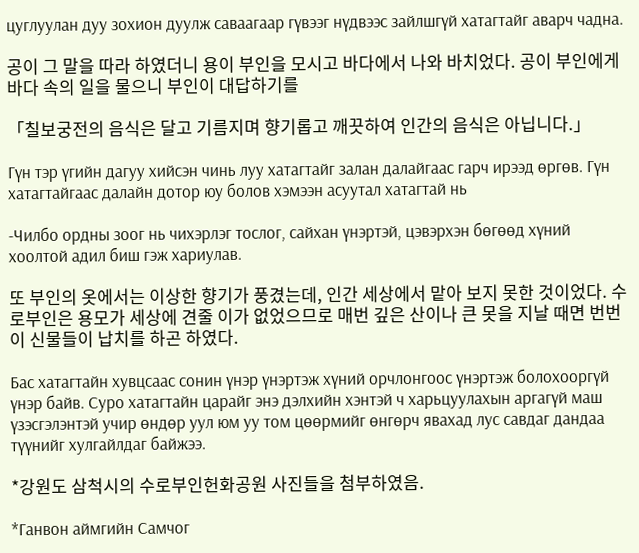цуглуулан дуу зохион дуулж саваагаар гүвээг нүдвээс зайлшгүй хатагтайг аварч чадна.

공이 그 말을 따라 하였더니 용이 부인을 모시고 바다에서 나와 바치었다. 공이 부인에게 바다 속의 일을 물으니 부인이 대답하기를

「칠보궁전의 음식은 달고 기름지며 향기롭고 깨끗하여 인간의 음식은 아닙니다.」

Гүн тэр үгийн дагуу хийсэн чинь луу хатагтайг залан далайгаас гарч ирээд өргөв. Гүн хатагтайгаас далайн дотор юу болов хэмээн асуутал хатагтай нь

-Чилбо ордны зоог нь чихэрлэг тослог, сайхан үнэртэй, цэвэрхэн бөгөөд хүний хоолтой адил биш гэж хариулав.

또 부인의 옷에서는 이상한 향기가 풍겼는데, 인간 세상에서 맡아 보지 못한 것이었다. 수로부인은 용모가 세상에 견줄 이가 없었으므로 매번 깊은 산이나 큰 못을 지날 때면 번번이 신물들이 납치를 하곤 하였다.

Бас хатагтайн хувцсаас сонин үнэр үнэртэж хүний орчлонгоос үнэртэж болохооргүй үнэр байв. Суро хатагтайн царайг энэ дэлхийн хэнтэй ч харьцуулахын аргагүй маш үзэсгэлэнтэй учир өндөр уул юм уу том цөөрмийг өнгөрч явахад лус савдаг дандаа түүнийг хулгайлдаг байжээ.

*강원도 삼척시의 수로부인헌화공원 사진들을 첨부하였음.

*Ганвон аймгийн Самчог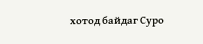хотод байдаг Суро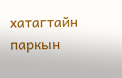хатагтайн паркын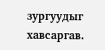зургуудыг хавсаргав.